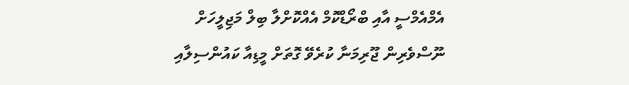އެމްއެމްސީ އާއި ބްރޯޑްކޮމް އެއްކޮށްލާ ބިލް މަޖިލީހަށް
ނޫސްވެރިން ޖޫރިމަނާ ކުރެވޭ ގޮތަށް މީޑިއާ ކައުންސިލާއި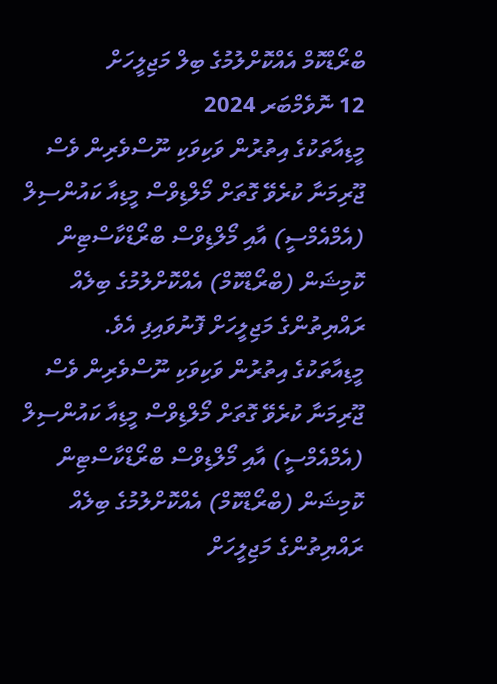ބްރޯޑްކޮމް އެއްކޮށްލުމުގެ ބިލް މަޖިލީހަށް
12 ނޮވެމްބަރ 2024
މީޑިއާތަކުގެ އިތުރުން ވަކިވަކި ނޫސްވެރިން ވެސް ޖޫރިމަނާ ކުރެވޭ ގޮތަށް މޯލްޑިވްސް މީޑިއާ ކައުންސިލް (އެމްއެމްސީ) އާއި މޯލްޑިވްސް ބްރޯޑްކާސްޓިން ކޮމިޝަން (ބްރޯޑްކޮމް) އެއްކޮށްލުމުގެ ބިލެއް ރައްޔިތުންގެ މަޖިލީހަށް ފޮނުވައިފި އެވެ.
މީޑިއާތަކުގެ އިތުރުން ވަކިވަކި ނޫސްވެރިން ވެސް ޖޫރިމަނާ ކުރެވޭ ގޮތަށް މޯލްޑިވްސް މީޑިއާ ކައުންސިލް (އެމްއެމްސީ) އާއި މޯލްޑިވްސް ބްރޯޑްކާސްޓިން ކޮމިޝަން (ބްރޯޑްކޮމް) އެއްކޮށްލުމުގެ ބިލެއް ރައްޔިތުންގެ މަޖިލީހަށް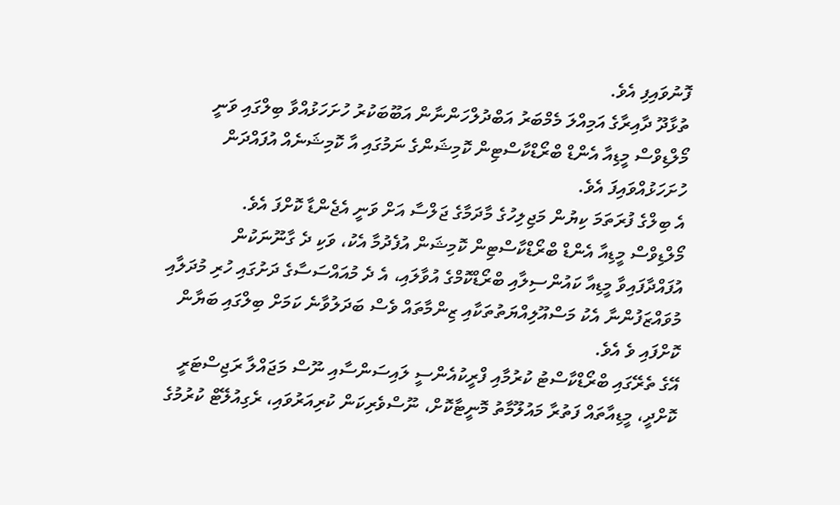ފޮނުވައިފި އެވެ.
ތުޅާދޫ ދާއިރާގެ އަމިއްލަ މެމްބަރު އަބްދުލްހަންނާން އަބޫބަކުރު ހުށަހަޅުއްވާ ބިލްގައި ވަނީ މޯލްޑިވްސް މީޑިއާ އެންޑް ބްރޯޑްކާސްޓިން ކޮމިޝަންގެ ނަމުގައި އާ ކޮމިޝަނެއް އުފައްދަން ހުށަހަޅުއްވައިފަ އެވެ.
އެ ބިލްގެ ފުރަތަމަ ކިޔުން މަޖިލިހުގެ މާދަމާގެ ޖަލްސާ އަށް ވަނީ އެޖެންޑާ ކޮށްފަ އެވެ.
މޯލްޑިވްސް މީޑިއާ އެންޑް ބްރޯޑްކާސްޓިން ކޮމިޝަން އުފެދުމާ އެކު، ވަކި ދެ ގާނޫނަކުން އުފައްދާފައިވާ މީޑިއާ ކައުންސިލާއި ބްރޯޑްކޮމްގެ އުވާލައި، އެ ދެ މުއައްސަސާގެ ދަށުގައި ހުރި މުދަލާއި މުވައްޒަފުންނާ އެކު މަސްއޫލިއްޔަތުތަކާއި ޒިންމާތައް ވެސް ބަދަލުވާނެ ކަމަށް ބިލްގައި ބަޔާން ކޮށްފައި ވެ އެވެ.
އޭގެ ތެރޭގައި ބްރޯޑްކާސްޓު ކުރުމާއި ފްރީކުއެންސީ ލައިސަންސާއި ނޫސް މަޖައްލާ ރަޖިސްޓަރީ ކޮށްދީ، މީޑިއާތައް ފަތުރާ މައުލޫމާތު މޮނީޓާކޮށް، ނޫސްވެރިކަން ކުރިއަރުވައި، ރެގިއުލޭޓް ކުރުމުގެ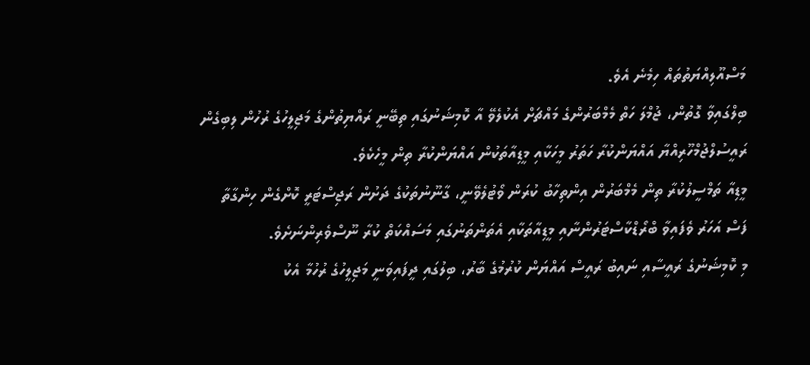މަސްއޫލިއްޔަތުތައް ހިމެނެ އެވެ.
ބިލްގައިވާ ގޮތުން، ޖުމްލަ ހަތް މެމްބަރުންގެ މައްޗަށް އެކުލެވޭ އާ ކޮމިޝަނުގައި ތިބޭނީ ރައްޔިތުންގެ މަޖިލީހުގެ ރުހުން ލިބިގެން ރައީސުލްޖުމްހޫރިއްޔާ އައްޔަންކުރާ ހަތަރު މީހަކާއި މީޑިއާތަކުން އައްޔަންކުރާ ތިން މީހެކެވެ.
މީޑިއާ ތަމްސީލުކުރާ ތިން މެމްބަރުން އިންތިހާބު ކުރަން ވޯޓުލެވޭނީ، ގާނޫނުތަކުގެ ދަށުން ރަޖިސްޓަރީ ކޮށްގެން ހިންގާތާ ފަސް އަހަރު ވެފައިވާ ބްރޯޑްކާސްޓަރުންނާއި މީޑިއާތަކާއި އެތަންތަނުގައި މަސައްކަތް ކުރާ ނޫސްވެރިންނަށެވެ.
މި ކޮމިޝަނުގެ ރައީސާއި ނައިބު ރައީސް އައްޔަން ކުރުމުގެ ބާރު، ބިލުގައި ދީފައިވަނީ މަޖިލީހުގެ ރުހުމާ އެކު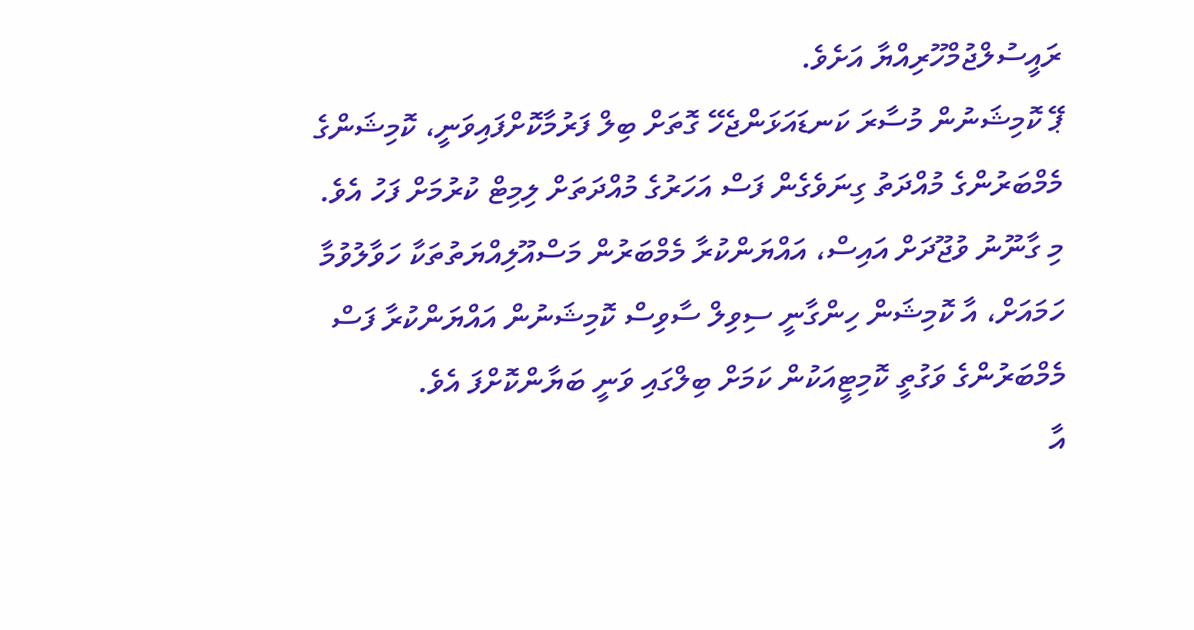ރައީސުލްޖުމްހޫރިއްޔާ އަށެވެ.
ޕޭ ކޮމިޝަނުން މުސާރަ ކަނޑައަޅަންޖެހޭ ގޮތަށް ބިލް ފަރުމާކޮށްފައިވަނީ، ކޮމިޝަންގެ މެމްބަރުންގެ މުއްދަތު ގިނަވެގެން ފަސް އަހަރުގެ މުއްދަތަށް ލިމިޓް ކުރުމަށް ފަހު އެވެ.
މި ގާނޫނު ވުޖޫދަށް އައިސް، އައްޔަންކުރާ މެމްބަރުން މަސްއޫލިއްޔަތުތަކާ ހަވާލުވުމާ ހަމައަށް، އާ ކޮމިޝަން ހިންގާނީ ސިވިލް ސާވިސް ކޮމިޝަނުން އައްޔަންކުރާ ފަސް މެމްބަރުންގެ ވަގުތީ ކޮމިޓީއަކުން ކަމަށް ބިލްގައި ވަނީ ބަޔާންކޮށްފަ އެވެ.
އާ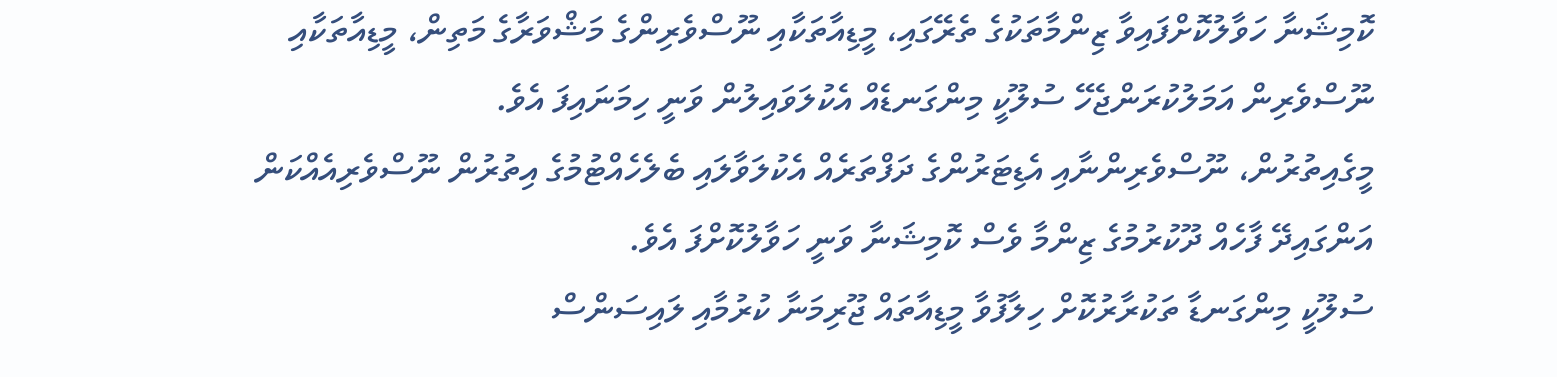ކޮމިޝަނާ ހަވާލުކޮށްފައިވާ ޒިންމާތަކުގެ ތެރޭގައި، މީޑިއާތަކާއި ނޫސްވެރިންގެ މަޝްވަރާގެ މަތިން، މީޑިއާތަކާއި ނޫސްވެރިން އަމަލުކުރަންޖެހޭ ސުލޫކީ މިންގަނޑެއް އެކުލަވައިލުން ވަނީ ހިމަނައިފަ އެވެ.
މީގެއިތުރުން، ނޫސްވެރިންނާއި އެޑިޓަރުންގެ ދަފްތަރެއް އެކުލަވާލައި ބެލެހެއްޓުމުގެ އިތުރުން ނޫސްވެރިއެއްކަން އަންގައިދޭ ފާހެއް ދޫކުރުމުގެ ޒިންމާ ވެސް ކޮމިޝަނާ ވަނީ ހަވާލުކޮށްފަ އެވެ.
ސުލޫކީ މިންގަނޑާ ތަކުރާރުކޮށް ހިލާފުވާ މީޑިއާތައް ޖޫރިމަނާ ކުރުމާއި ލައިސަންސް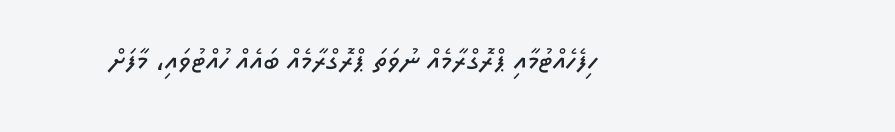ހިފެހެއްޓުމާއި ޕްރޮގްރާމެއް ނުވަތަ ޕްރޮގްރާމެއް ބައެއް ހުއްޓުވައި، މާފަށް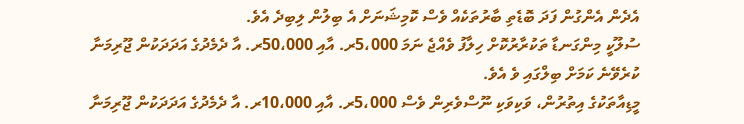އެދެން އެންގުން ފަދަ ބޮޑެތި ބާރުތަކެއް ވެސް ކޮމިޝަނަށް އެ ބިލުން ލިބިދެ އެވެ.
ސުލޫކީ މިންގަނޑާ ތަކުރާރުކޮށް ހިލާފު ވެއްޖެ ނަމަ 5،000ރ. އާއި 50،000ރ. އާ ދެމެދުގެ އަދަދަކުން ޖޫރިމަނާ ކުރެވޭނެ ކަމަށް ބިލްގައި ވެ އެވެ.
މީޑިއާތަކުގެ އިތުރުން، ވަކިވަކި ނޫސްވެރިން ވެސް 5،000ރ. އާއި 10،000ރ. އާ ދެމެދުގެ އަދަދަކުން ޖޫރިމަނާ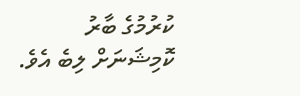ކުރުމުގެ ބާރު ކޮމިޝަނަށް ލިބެ އެވެ.